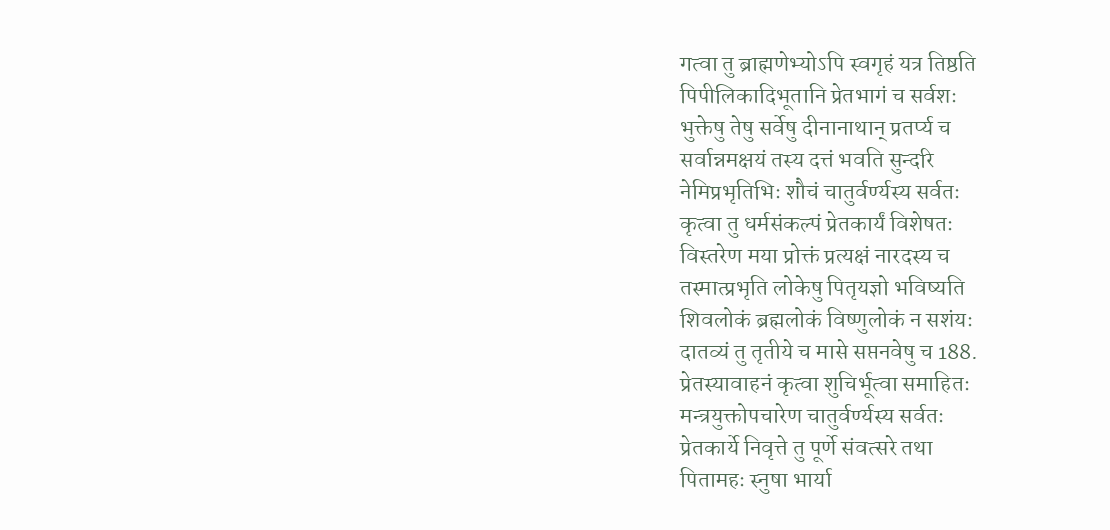गत्वा तु ब्राह्मणेभ्योऽपि स्वगृहं यत्र तिष्ठति
पिपीलिकादिभूतानि प्रेतभागं च सर्वशः
भुक्तेषु तेषु सर्वेषु दीनानाथान् प्रतर्प्य च
सर्वान्नमक्षयं तस्य दत्तं भवति सुन्दरि
नेमिप्रभृतिभिः शौचं चातुर्वर्ण्यस्य सर्वतः
कृत्वा तु धर्मसंकल्पं प्रेतकार्यं विशेषतः
विस्तरेण मया प्रोक्तं प्रत्यक्षं नारदस्य च
तस्मात्प्रभृति लोकेषु पितृयज्ञो भविष्यति
शिवलोकं ब्रह्मलोकं विष्णुलोकं न सशंयः
दातव्यं तु तृतीये च मासे सप्तनवेषु च 188.
प्रेतस्यावाहनं कृत्वा शुचिर्भूत्वा समाहितः
मन्त्रयुक्तोपचारेण चातुर्वर्ण्यस्य सर्वतः
प्रेतकार्ये निवृत्ते तु पूर्णे संवत्सरे तथा
पितामहः स्नुषा भार्या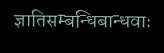ज्ञातिसम्बन्धिबान्धवाः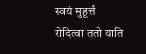स्वयं मुहूर्त्तं रोदित्वा ततो याति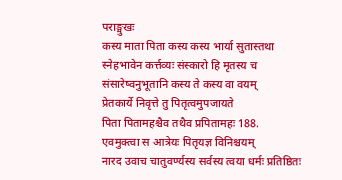पराङ्मुखः
कस्य माता पिता कस्य कस्य भार्या सुतास्तथा
स्नेहभावेन कर्त्तव्यः संस्कारो हि मृतस्य च
संसारेष्वनुभूतानि कस्य ते कस्य वा वयम्
प्रेतकार्ये निवृत्ते तु पितृत्वमुपजायते
पिता पितामहश्चैव तथैव प्रपितामहः 188.
एवमुक्त्वा स आत्रेयः पितृयज्ञ विनिश्चयम्
नारद उवाच चातुवर्ण्यस्य सर्वस्य त्वया धर्मः प्रतिष्ठितः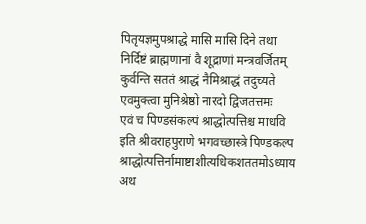पितृयज्ञमुपश्राद्धे मासि मासि दिने तथा
निर्दिष्टं ब्राह्मणानां वै शूद्राणां मन्त्रवर्जितम्
कुर्वन्ति सततं श्राद्धं नैमिश्राद्धं तदुच्यते
एवमुक्त्वा मुनिश्रेष्ठो नारदो द्विजतत्तमः
एवं च पिण्डसंकल्पं श्राद्धोत्पत्तिश्च माधवि
इति श्रीवराहपुराणे भगवच्छास्त्रे पिण्डकल्प श्राद्धोत्पत्तिर्नामाष्टाशीत्यधिकशततमोऽध्याय
अथ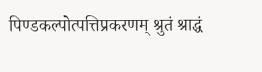पिण्डकल्पोत्पत्तिप्रकरणम् श्रुतं श्राद्धं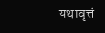यथावृत्तं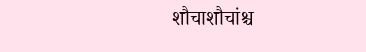शौचाशौचांश्च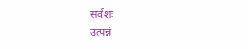सर्वशः
उत्पन्नं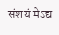संशयं मेऽद्य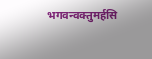भगवन्वक्तुमर्हसि